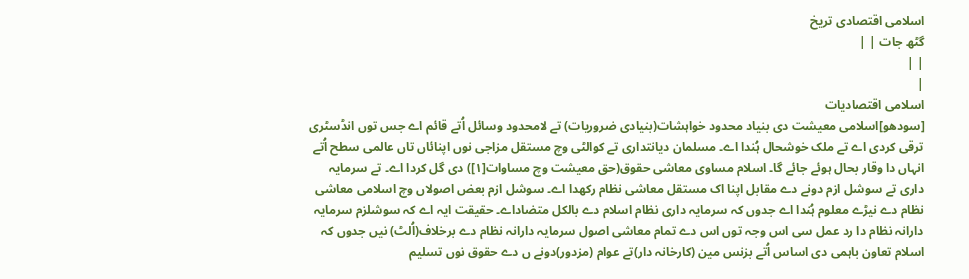اسلامی اقتصادی تریخ
گٹھ جات | |
| |
|
اسلامی اقتصادیات
[سودھو]اسلامی معیشت دی بنیاد محدود خواہشات(بنیادی ضروریات) تے لامحدود وسائل اُتے قائم اے جس توں انڈسٹری ترقی کردی اے تے ملک خوشحال ہُندا اے۔ مسلمان دیانتداری تے کوالٹی وچ مستقل مزاجی نوں اپنائاں تاں عالمی سطح اُتے انہاں دا وقار بحال ہوئے جائے گا۔ اسلام مساوی معاشی حقوق(حق معیشت وچ مساوات[۱]) دی گل کردا اے۔ تے سرمایہ داری تے سوشل ازم دونے دے مقابل اپنا اک مستقل معاشی نظام رکھدا اے۔ سوشل ازم بعض اصولاں وچ اسلامی معاشی نظام دے نیڑے معلوم ہُندا اے جدوں کہ سرمایہ داری نظام اسلام دے بالکل متضاداے۔ حقیقت ایہ اے کہ سوشلزم سرمایہ دارانہ نظام دا رد عمل سی اس وجہ توں اس دے تمام معاشی اصول سرمایہ دارانہ نظام دے برخلاف(اُلٹ) نيں جدوں کہ اسلام تعاون باہمی دی اساس اُتے بزنس مین (کارخانہ دار)تے عوام (مزدور)دونے ں دے حقوق نوں تسلیم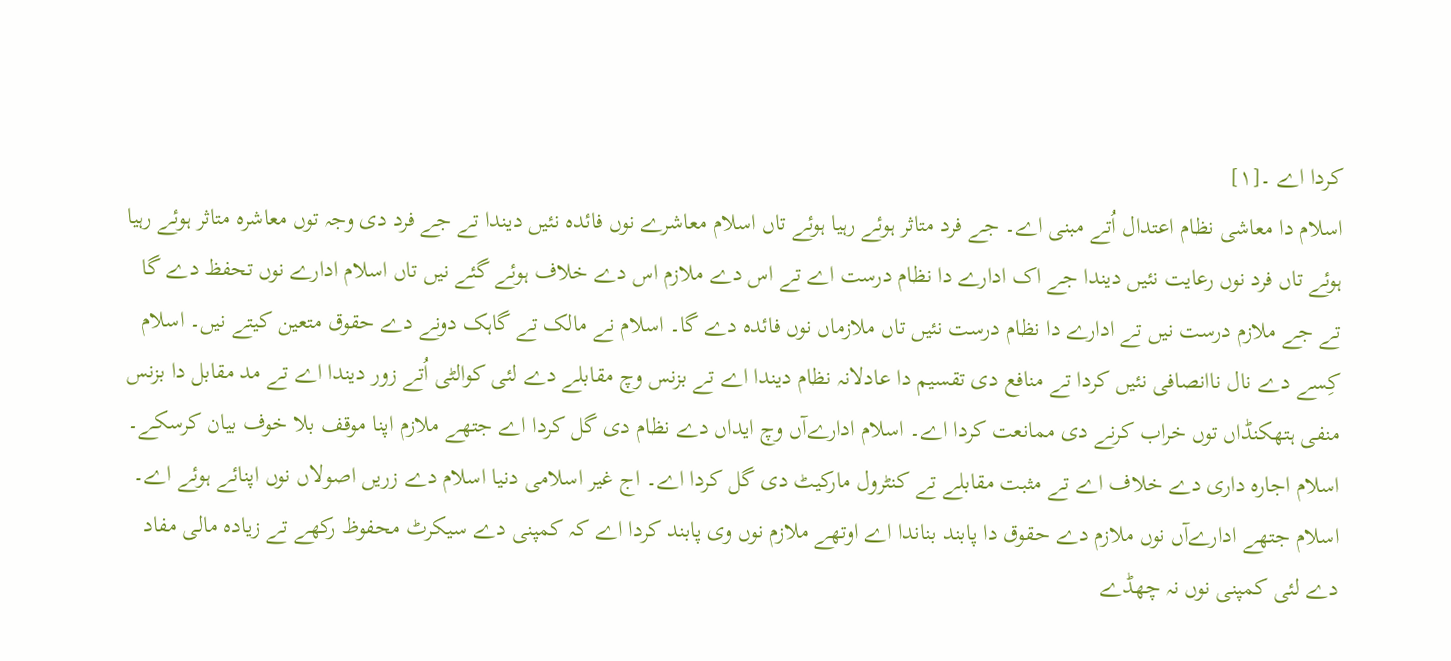کردا اے ۔[۱]
اسلام دا معاشی نظام اعتدال اُتے مبنی اے۔ جے فرد متاثر ہوئے رہیا ہوئے تاں اسلام معاشرے نوں فائدہ نئيں دیندا تے جے فرد دی وجہ توں معاشرہ متاثر ہوئے رہیا ہوئے تاں فرد نوں رعایت نئيں دیندا جے اک ادارے دا نظام درست اے تے اس دے ملازم اس دے خلاف ہوئے گئے نيں تاں اسلام ادارے نوں تحفظ دے گا تے جے ملازم درست نيں تے ادارے دا نظام درست نئيں تاں ملازماں نوں فائدہ دے گا۔ اسلام نے مالک تے گاہک دونے دے حقوق متعین کیتے نيں۔ اسلام کِسے دے نال ناانصافی نئيں کردا تے منافع دی تقسیم دا عادلانہ نظام دیندا اے تے بزنس وچ مقابلے دے لئی کوالٹی اُتے زور دیندا اے تے مد مقابل دا بزنس منفی ہتھکنڈاں توں خراب کرنے دی ممانعت کردا اے۔ اسلام ادارےآں وچ ایداں دے نظام دی گل کردا اے جتھے ملازم اپنا موقف بلا خوف بیان کرسکے۔ اسلام اجارہ داری دے خلاف اے تے مثبت مقابلے تے کنٹرول مارکیٹ دی گل کردا اے۔ اج غیر اسلامی دنیا اسلام دے زريں اصولاں نوں اپنائے ہوئے اے۔
اسلام جتھے ادارےآں نوں ملازم دے حقوق دا پابند بناندا اے اوتھے ملازم نوں وی پابند کردا اے کہ کمپنی دے سیکرٹ محفوظ رکھے تے زیادہ مالی مفاد دے لئی کمپنی نوں نہ چھڈے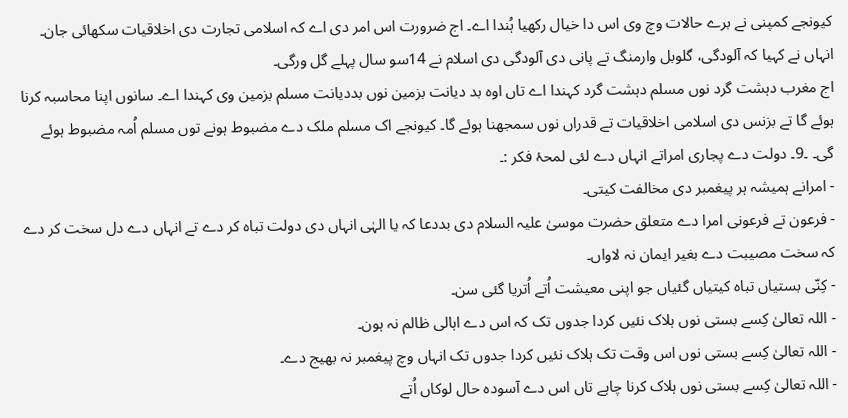کیونجے کمپنی نے برے حالات وچ وی اس دا خیال رکھیا ہُندا اے۔ اج ضرورت اس امر دی اے کہ اسلامی تجارت دی اخلاقیات سکھائی جان۔ انہاں نے کہیا کہ آلودگی، گلوبل وارمنگ تے پانی دی آلودگی دی اسلام نے 14سو سال پہلے گل ورگی۔
اج مغرب دہشت گرد نوں مسلم دہشت گرد کہندا اے تاں اوہ بد دیانت بزمین نوں بددیانت مسلم بزمین وی کہندا اے۔ سانوں اپنا محاسبہ کرنا ہوئے گا تے بزنس دی اسلامی اخلاقیات تے قدراں نوں سمجھنا ہوئے گا۔ کیونجے اک مسلم ملک دے مضبوط ہونے توں مسلم اُمہ مضبوط ہوئے گی۔ ۔9۔ دولت دے پجاری امراتے انہاں دے لئی لمحۂ فکر :۔
- امرانے ہمیشہ ہر پیغمبر دی مخالفت کيتی۔
- فرعون تے فرعونی امرا دے متعلق حضرت موسیٰ علیہ السلام دی بددعا کہ یا الہٰی انہاں دی دولت تباہ کر دے تے انہاں دے دل سخت کر دے کہ سخت مصیبت دے بغیر ایمان نہ لاواں۔
- کِنّی بستیاں تباہ کيتیاں گئیاں جو اپنی معیشت اُتے اُتریا گئی سن۔
- اللہ تعالیٰ کِسے بستی نوں ہلاک نئيں کردا جدوں تک کہ اس دے اہالی ظالم نہ ہون۔
- اللہ تعالیٰ کِسے بستی نوں اس وقت تک ہلاک نئيں کردا جدوں تک انہاں وچ پیغمبر نہ بھیج دے۔
- اللہ تعالیٰ کِسے بستی نوں ہلاک کرنا چاہے تاں اس دے آسودہ حال لوکاں اُتے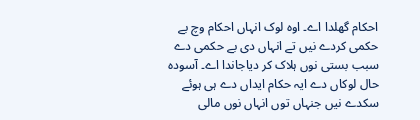احکام گھلدا اے۔ اوہ لوک انہاں احکام وچ بے حکمی کردے نيں تے انہاں دی بے حکمی دے سبب بستی نوں ہلاک کر دیاجاندا اے۔ آسودہ حال لوکاں دے ایہ حکام ایداں دے ہی ہوئے سکدے نيں جنہاں توں انہاں نوں مالی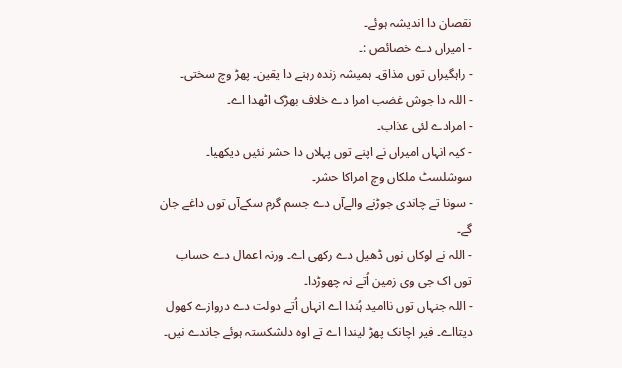نقصان دا اندیشہ ہوئے۔
- امیراں دے خصائص :۔
- راہگیراں توں مذاق۔ ہمیشہ زندہ رہنے دا یقین۔ پھڑ وچ سختی۔
- اللہ دا جوش غضب امرا دے خلاف بھڑک اٹھدا اے۔
- امرادے لئی عذاب۔
- کیہ انہاں امیراں نے اپنے توں پہلاں دا حشر نئيں دیکھیا۔ سوشلسٹ ملکاں وچ امراکا حشر۔
- سونا تے چاندی جوڑنے والےآں دے جسم گرم سکےآں توں داغے جان گے۔
- اللہ نے لوکاں نوں ڈھیل دے رکھی اے۔ ورنہ اعمال دے حساب توں اک جی وی زمین اُتے نہ چھوڑدا۔
- اللہ جنہاں توں ناامید ہُندا اے انہاں اُتے دولت دے دروازے کھول دیتااے۔ فیر اچانک پھڑ لیندا اے تے اوہ دلشکستہ ہوئے جاندے نيں۔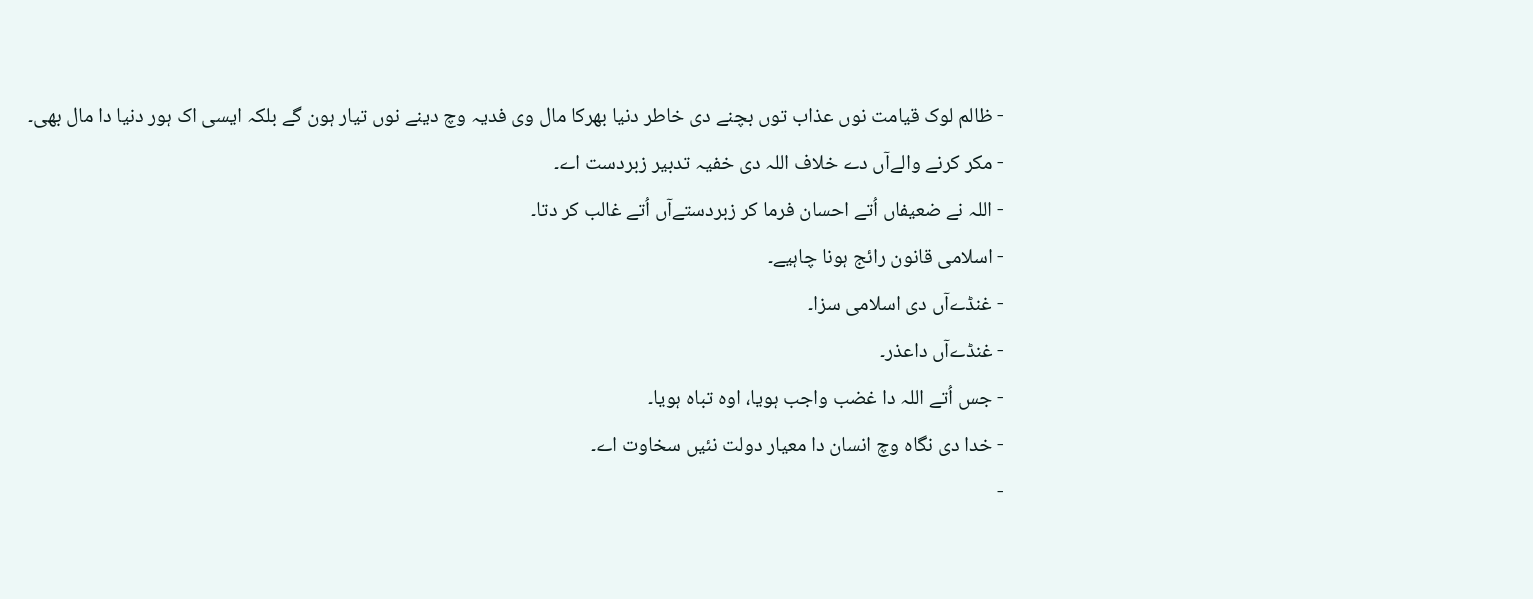- ظالم لوک قیامت نوں عذاب توں بچنے دی خاطر دنیا بھرکا مال وی فدیہ وچ دینے نوں تیار ہون گے بلکہ ایسی اک ہور دنیا دا مال بھی۔
- مکر کرنے والےآں دے خلاف اللہ دی خفیہ تدبیر زبردست اے۔
- اللہ نے ضعیفاں اُتے احسان فرما کر زبردستےآں اُتے غالب کر دتا۔
- اسلامی قانون رائج ہونا چاہیے۔
- غنڈےآں دی اسلامی سزا۔
- غنڈےآں داعذر۔
- جس اُتے اللہ دا غضب واجب ہويا، اوہ تباہ ہويا۔
- خدا دی نگاہ وچ انسان دا معیار دولت نئيں سخاوت اے۔
-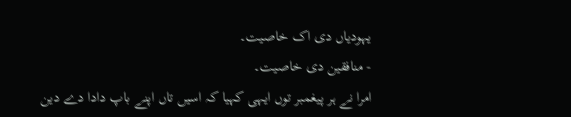یہودیاں دی اک خاصیت۔
- منافقین دی خاصیت۔
امرا نے ہر پیغمبر توں ایہی کہیا کہ اسيں تاں اپنے باپ دادا دے دین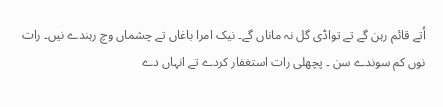اُتے قائم رہن گے تے تواڈی گل نہ ماناں گے۔ نیک امرا باغاں تے چشماں وچ رہندے نيں۔ رات نوں کم سوندے سن ۔ پچھلی رات استغفار کردے تے انہاں دے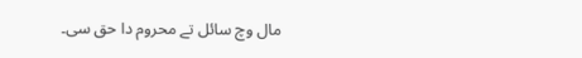مال وچ سائل تے محروم دا حق سی۔